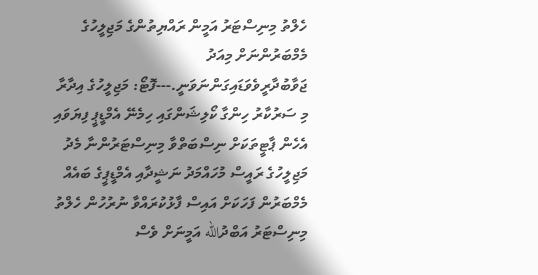ހެލްތު މިނިސްޓަރު އަމީން ރައްޔިތުންގެ މަޖިލީހުގެ މެމްބަރުންނަށް މިއަދު ޖަވާބުދާރީވެވަޑައިގަންނަވަނީ.---ފޮޓޯ: މަޖިލީހުގެ އިދާރާ
މި ސަރުކާރު ހިންގާ ކޯލިޝަންގައި ހިމެނޭ އެމްޑީޕީ ފިޔަވައި އެހެން ޕާޓީތަކަށް ނިސްބަތްވާ މިނިސްޓަރުންނާ މެދު މަޖިލީހުގެ ރައީސް މުހައްމަދު ނަޝީދާއި އެމްޑީޕީގެ ބައެއް މެމްބަރުން ފަހަކަށް އައިސް ފާޅުކުރައްވާ ނުރުހުން ހެލްތު މިނިސްޓަރު އަބްދުالله އަމީނަށް ވެސް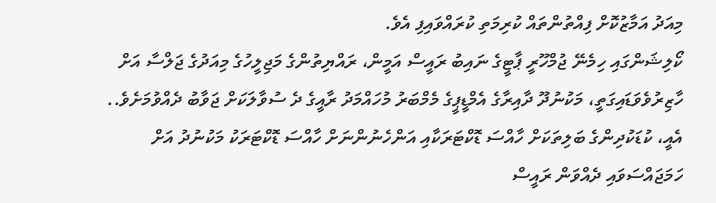މިއަދު އަމާޒުކޮށް ފިއްތުންތައް ކުރިމަތި ކުރައްވައިފި އެވެ.
ކޯލިޝަންގައި ހިމެނޭ ޖުމްހޫރީ ޕާޓީގެ ނައިބު ރައީސް އަމީން، ރައްޔިތުންގެ މަޖިލީހުގެ މިއަދުގެ ޖަލްސާ އަށް ހާޒިރުވެވަޑައިގަތީ، މަކުނުދޫ ދާއިރާގެ އެމްޑީޕީގެ މެމްބަރު މުހައްމަދު ރާއީގެ ދެ ސުވާލަކަށް ޖަވާބު ދެއްވުމަށެވެ..
އެއީ، ކުޑަކުދިންގެ ބަލިތަކަށް ހާއްސަ ޑޮކްޓަރަކާއި އަންހެނުންނަށް ހާއްސަ ޑޮކްޓަރަކު މަކުނުދު އަށް ހަމަޖައްސަވައި ދެއްވަން ރައީސް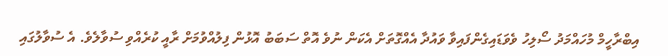އިބްރާހީމް މުހައްމަދު ސޯލިހު ވެވަޑައިގެންފައިވާ ވައުދާ އެއްގޮތަށް އެކަން ނުވެ އޮތް ސަބަބު އޮޅުން ފިލުއްވުމަށް ރާއީ ކުރެއްވި ސުވާލެވެ. އެ ސުވާލުގައި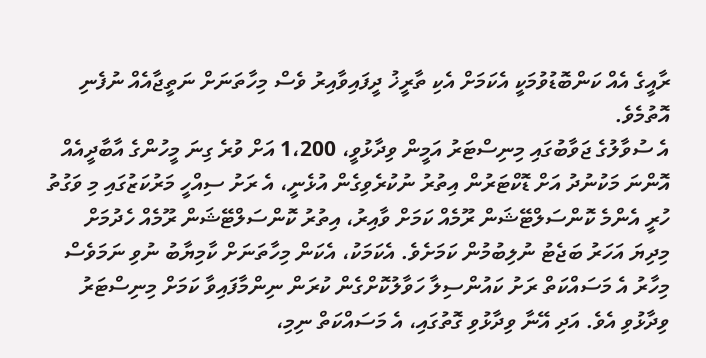ރާއީގެ އެއް ކަންބޮޑުވުމަކީ އެކަމަށް އެކި ތާރީޚު ދީފައިވާއިރު ވެސް މިހާތަނަށް ނަތީޖާއެއް ނުފެނި އޮތުމެވެ.
އެ ސުވާލުގެ ޖަވާބުގައި މިނިސްޓަރު އަމީން ވިދާޅުވީ، 1،200 އަށް ވުރެ ގިނަ މީހުންގެ އާބާދީއެއް އޮންނަ މަކުނުދު އަށް ޑޮކްޓަރުން އިތުރު ނުކުރެވިގެން އުޅެނީ، އެ ރަށު ސިއްހީ މަރުކަޒުގައި މި ވަގުތު ހުރީ އެންމެ ކޮންސަލްޓޭޝަން ރޫމެއް ކަމަށް ވާއިރު، އިތުރު ކޮންސަލްޓޭޝަން ރޫމެއް ހެދުމަށް މިދިޔަ އަހަރު ބަޖެޓު ނުލިބުމުން ކަމަށެވެ. އެކަމަކު، އެކަން މިހާތަނަށް ކާމިޔާބު ނުވި ނަމަވެސް މިހާރު އެ މަސައްކަތް ރަށު ކައުންސިލާ ހަވާލުކޮށްގެން ކުރަން ނިންމާފައިވާ ކަމަށް މިނިސްޓަރު ވިދާޅުވި އެވެ. އަދި އޭނާ ވިދާޅުވި ގޮތުގައި، އެ މަސައްކަތް ނިމި،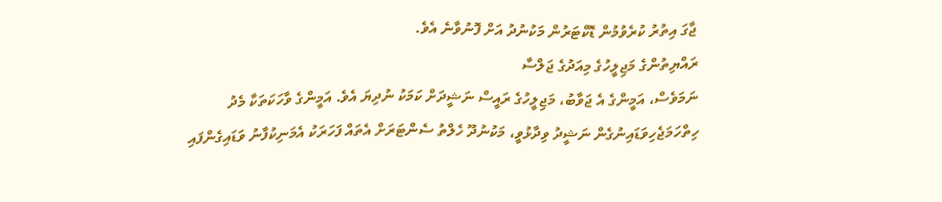ޖާގަ އިތުރު ކުރެވުމުން ޑޮކްޓަރުން މަކުނުދު އަށް ފޮނުވާނެ އެވެ.
ރައްޔިތުންގެ މަޖިލީހުގެ މިއަދުގެ ޖަލްސާ
ނަމަވެސް، އަމީންގެ އެ ޖަވާބު، މަޖިލީހުގެ ރައީސް ނަޝީދަށް ކަމަކު ނުދިޔަ އެވެ. އަމީންގެ ވާހަކަތަކާ މެދު ހިތްހަމަޖެހިވަޑައިނުގެން ނަޝީދު ވިދާޅުވީ، މަކުނުދޫ ހެލްތު ސެންޓަރަށް އެތައް ފަހަރަކު އެމަނިކުފާނު ވަޑައިގެންފައި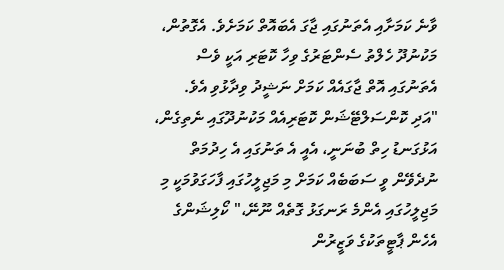ވާނެ ކަމަށާއި އެތަނުގައި ޖާގަ އެބައޮތް ކަމަށެވެ. އެގޮތުން، މަކުނުދޫ ހެލްތު ސެންޓަރުގެ ވިހާ ކޮޓަރި އަކީ ވެސް އެތަނުގައި އޮތް ޖާގައެއް ކަމަށް ނަޝީދު ވިދާޅުވި އެވެ.
"އަދި ކޮންސަލްޓޭޝަން ކޮޓަރިއެއް މަކުނުދޫގައި ނެތިގެން، އަޅުގަނޑު ހިތް ބުނަނީ، އެއީ އެ ތަނުގައި އެ ހިދުމަތް ނުދެވޭން ވީ ސަބަބެއް ކަމަށް މި މަޖިލީހުގައި ފާހަގަވުމަކީ މި މަޖިލީހުގައި އެންމެ ރަނގަޅު ގޮތެއް ނޫނޭ،" ކޯލިޝަންގެ އެހެން ޕާޓީތަކުގެ ވަޒީރުން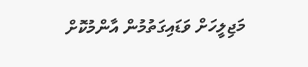މަޖިލީހަށް ވަޑައިގަތުމުން އާންމުކޮށް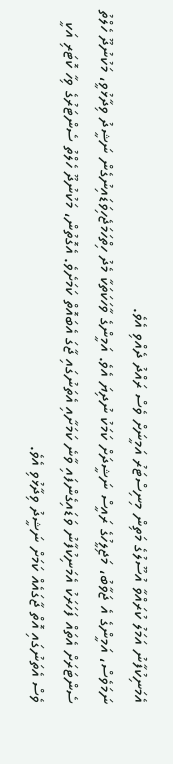އެމަނިކުފާނު އަމަލު ކުރައްވާ އުސޫލުގެ މަތިން މިނިސްޓަރު އަމީނަށް ވެސް ރައްދު ދެއްވި އެވެ.
ނަމަވެސް، އަމީންގެ އެ ޖަވާބު، މަޖިލީހުގެ ރައީސް ނަޝީދަށް ކަމަކު ނުދިޔަ އެވެ. އަމީންގެ ވާހަކަތަކާ މެދު ހިތްހަމަޖެހިވަޑައިނުގެން ނަޝީދު ވިދާޅުވީ، މަކުނުދޫ ހެލްތު ސެންޓަރަށް އެތައް ފަހަރަކު އެމަނިކުފާނު ވަޑައިގެންފައި ވާނެ ކަމަށާއި އެތަނުގައި ޖާގަ އެބައޮތް ކަމަށެވެ. އެގޮތުން، މަކުނުދޫ ހެލްތު ސެންޓަރުގެ ވިހާ ކޮޓަރި އަކީ ވެސް އެތަނުގައި އޮތް ޖާގައެއް ކަމަށް ނަޝީދު ވިދާޅުވި އެވެ.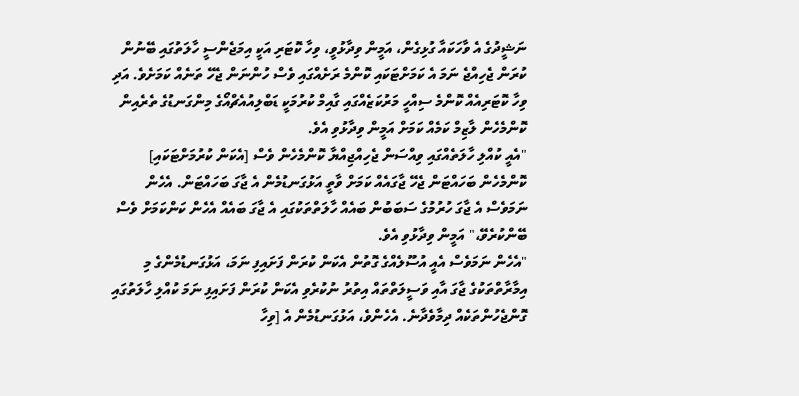ނަޝީދުގެ އެ ވާހަކައާ ގުޅިގެން، އަމީން ވިދާޅުވީ، ވިހާ ކޮޓަރި އަކީ އިމަޖެންސީ ހާލަތުގައި ބޭނުން ކުރަން ޖެހިއްޖެ ނަމަ އެ ކަމަށްޓަކައި ކޮންމެ ރަށެއްގައި ވެސް ހުންނަން ޖެހޭ ތަނެއް ކަމަށެވެ. އަދި ވިހާ ކޮޓަރިއެއް ކޮންމެ ސިއްހީ މަރުކަޒެއްގައި ގާއިމް ކުރުމަކީ ޑަބްލިއުއެޗްއޯގެ މިންގަނޑުގެ ތެރެއިން ކޮންމެހެން ލާޒިމް ކަމެއް ކަމަށް އަމީން ވިދާޅުވި އެވެ.
"އެއީ ކުއްލި ހާލަތެއްގައި ވިއްސަން ޖެހިއްޖިއްޔާ ކޮންމެހެން ވެސް [އެކަން ކުރުމަށްޓަކައި] ކޮންމެހެން ބަހައްޓަން ޖެހޭ ޖާގައެއް ކަމަށް ވާތީ އަޅުގަނޑުމެން އެ ޖާގަ ބަހައްޓަން. އެހެން ނަމަވެސް އެ ޖާގަ ހުރުމުގެ ސަބަބުން ބައެއް ހާލަތްތަކުގައި އެ ޖާގަ ބައެއް އެހެން ކަންކަމަށް ވެސް ބޭންކުރެވޭ،" އަމީން ވިދާޅުވި އެވެ.
"އެހެން ނަމަވެސް އެއީ އުސޫލެއްގެ ގޮތުން އެކަން ކުރަން ފަށައިފި ނަމަ، އަޅުގަނޑުމެންގެ މި އިމާރާތްތަކުގެ ޖާގަ އާއި ވަސީލަތްތައް އިތުރު ނުކުރެވި އެކަން ކުރަން ފަށައިފި ނަމަ ކުއްލި ހާލަތުގައި ގޮންޖެހުންތަކެއް ދިމާވެދާނެ. އެހެންވެ، އަޅުގަނޑުމެން އެ [ވިހާ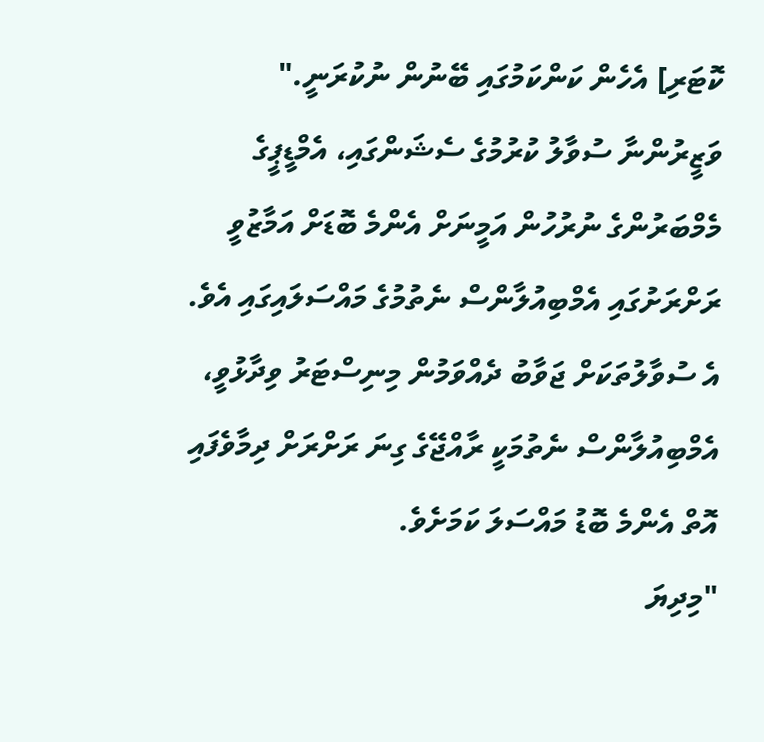ކޮޓަރި] އެހެން ކަންކަމުގައި ބޭނުން ނުކުރަނީ."
ވަޒީރުންނާ ސުވާލު ކުރުމުގެ ސެޝަންގައި، އެމްޑީޕީގެ މެމްބަރުންގެ ނުރުހުން އަމީނަށް އެންމެ ބޮޑަށް އަމާޒުވީ ރަށްރަށުގައި އެމްބިއުލާންސް ނެތުމުގެ މައްސަލައިގައި އެވެ.
އެ ސުވާލުތަކަށް ޖަވާބު ދެއްވަމުން މިނިސްޓަރު ވިދާޅުވީ، އެމްބިއުލާންސް ނެތުމަކީ ރާއްޖޭގެ ގިނަ ރަށްރަށް ދިމާވެފައި އޮތް އެންމެ ބޮޑު މައްސަލަ ކަމަށެވެ.
"މިދިޔަ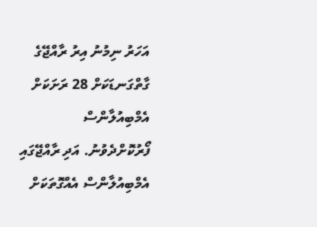އަހަރު ނިމުނު އިރު ރާއްޖޭގެ ގާތްގަނޑަކަށް 28 ރަށަކަށް އެމްބިއުލާންސް ފޯރުކޮށްދެވުނު. އަދި ރާއްޖޭގައި އެމްބިއުލާންސް އެއްގޮތަކަށް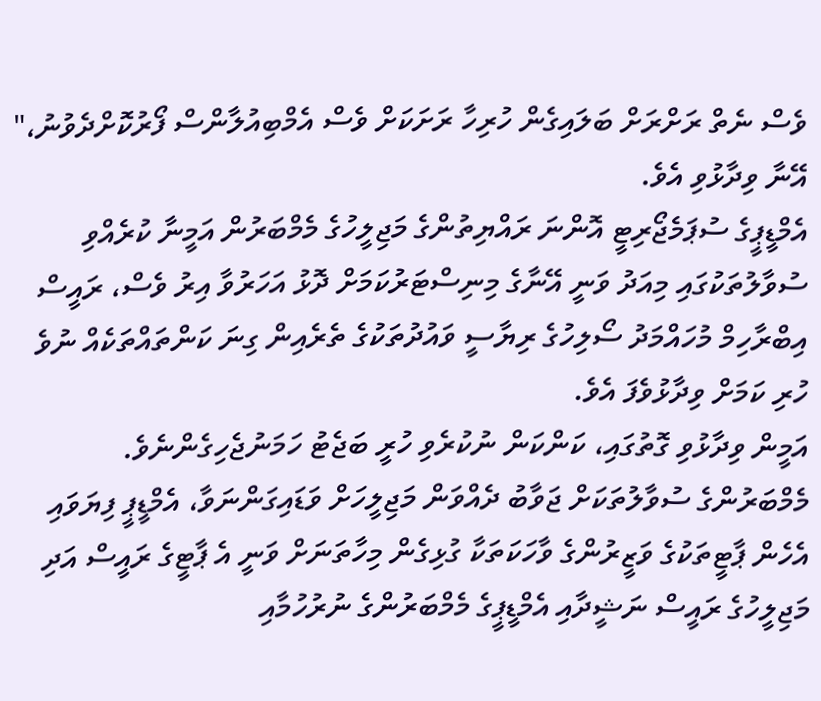ވެސް ނެތް ރަށްރަށް ބަލައިގެން ހުރިހާ ރަށަކަށް ވެސް އެމްބިއުލާންސް ފޯރުކޮށްދެވުނު،" އޭނާ ވިދާޅުވި އެވެ.
އެމްޑީޕީގެ ސުޕަމެޖޯރިޓީ އޮންނަ ރައްޔިތުންގެ މަޖިލީހުގެ މެމްބަރުން އަމީނާ ކުރެއްވި ސުވާލުތަކުގައި މިއަދު ވަނީ އޭނާގެ މިނިސްޓަރުކަމަށް ދޮޅު އަހަރުވާ އިރު ވެސް، ރައީސް އިބްރާހިމް މުހައްމަދު ސޯލިހުގެ ރިޔާސީ ވައުދުތަކުގެ ތެރެއިން ގިނަ ކަންތައްތަކެއް ނުވެ ހުރި ކަމަށް ވިދާޅުވެފަ އެވެ.
އަމީން ވިދާޅުވި ގޮތުގައި، ކަންކަން ނުކުރެވި ހުރީ ބަޖެޓު ހަމަނުޖެހިގެންނެވެ.
މެމްބަރުންގެ ސުވާލުތަކަށް ޖަވާބު ދެއްވަން މަޖިލީހަށް ވަޑައިގަންނަވާ، އެމްޑީޕީ ފިޔަވައި އެހެން ޕާޓީތަކުގެ ވަޒީރުންގެ ވާހަކަތަކާ ގުޅިގެން މިހާތަނަށް ވަނީ އެ ޕާޓީގެ ރައީސް އަދި މަޖިލީހުގެ ރައީސް ނަޝީދާއި އެމްޑީޕީގެ މެމްބަރުންގެ ނުރުހުމާއި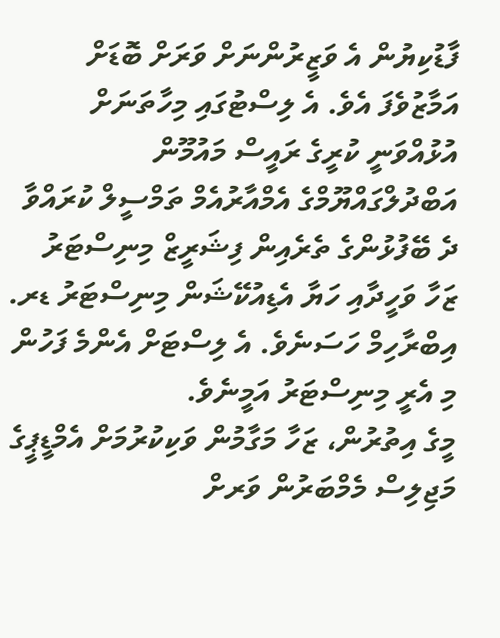ފާޑުކިޔުން އެ ވަޒީރުންނަށް ވަރަށް ބޮޑަށް އަމާޒުވެފަ އެވެ. އެ ލިސްޓުގައި މިހާތަނަށް އުޅުއްވަނީ ކުރީގެ ރައީސް މައުމޫން އަބްދުލްގައްޔޫމްގެ އެމްއާރުއެމް ތަމްސީލް ކުރައްވާ ދެ ބޭފުޅުންގެ ތެރެއިން ފިޝަރީޒް މިނިސްޓަރު ޒަހާ ވަހީދާއި ހަޔާ އެޑިއުކޭޝަން މިނިސްޓަރު ޑރ. އިބްރާހިމް ހަސަނެވެ. އެ ލިސްޓަށް އެންމެ ފަހުން މި އެރީ މިނިސްޓަރު އަމީނެވެ.
މީގެ އިތުރުން، ޒަހާ މަގާމުން ވަކިކުރުމަށް އެމްޑީޕީގެ މަޖިލިސް މެމްބަރުން ވަރށް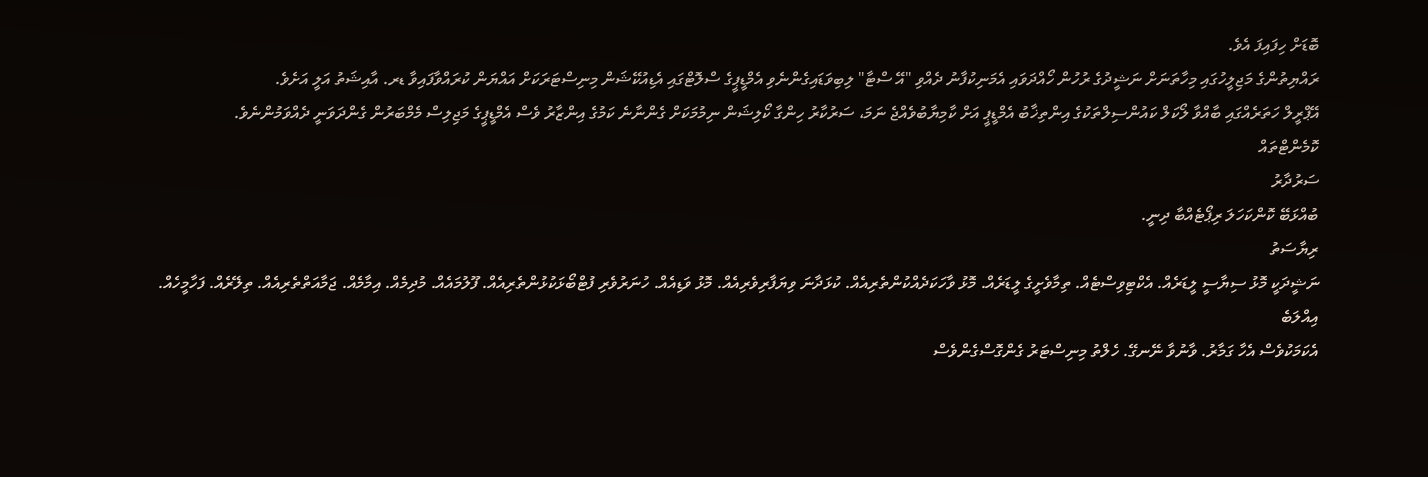ބޮޑަށް ހިފައިފަ އެވެ.
ރައްޔިތުންގެ މަޖިލީހުގައި މިހާތަނަށް ނަޝީދުގެ ރުހުން ހޯއްދަވައި އެމަނިކުފާނު ދެއްވި "އޭ ސްޓާ" ލިބިވަޑައިގެންނެވި އެމްޑީޕީގެ ސްލޮޓްގައި އެޑިއުކޭޝަން މިނިސްޓަރަކަށް އައްޔަން ކުރައްވާފައިވާ ޑރ. އާއިޝަތު އަލީ އަށެވެ.
އޭޕްރީލް ހަތަރެއްގައި ބާއްވާ ލޯކަލް ކައުންސިލްތަކުގެ އިންތިޚާބު އެމްޑީޕީ އަށް ކާމިޔާބުވެއްޖެ ނަމަ، ސަރުކާރު ހިންގާ ކޯލިޝަން ނިމުމަކަށް ގެންނާނެ ކަމުގެ އިންޒާރު ވެސް އެމްޑީޕީގެ މަޖިލިސް މެމްބަރުން ގެންދަވަނީ ދެއްވަމުންނެވެ.
ކޮމެންޓްތައް
ސަރުދާރު
ބުއްޅަބޭ ކޮންކަހަލަ ރިޕޯޓެއްބާ ދިނީ.
ރިޔާސަތު
ނަޝީދަކީ މޮޅު ސިޔާސީ ލީޑަރެއް. އެކްޓިވިސްޓެއް. ތިމާވެށީގެ ލީޑަރެއް. މޮޅު ވާހަކަދެއްކުންތެރިއެއް. ކުޅަދާނަ ވިޔަފާރިވެރިއެއް. މޮޅު ވަޑިއެއް. ހުނަރުވެރި ފުޓްބޯޅަކުޅުންތެރިއެއް. ފޫލުމައެއް. މުދިމެއް. އިމާމެއް. ޖަމާއަތްތެރިއެއް. ތިލޭރެއް. ފަހާމީހެއް.
އިއްލަބެ
އެކަމަކުވެސް އެހާ ގަމާރު. ވާނުވާ ނޭނގޭ. ހެލްތު މިނިސްޓަރު ގެންގޮސްގެންވެސް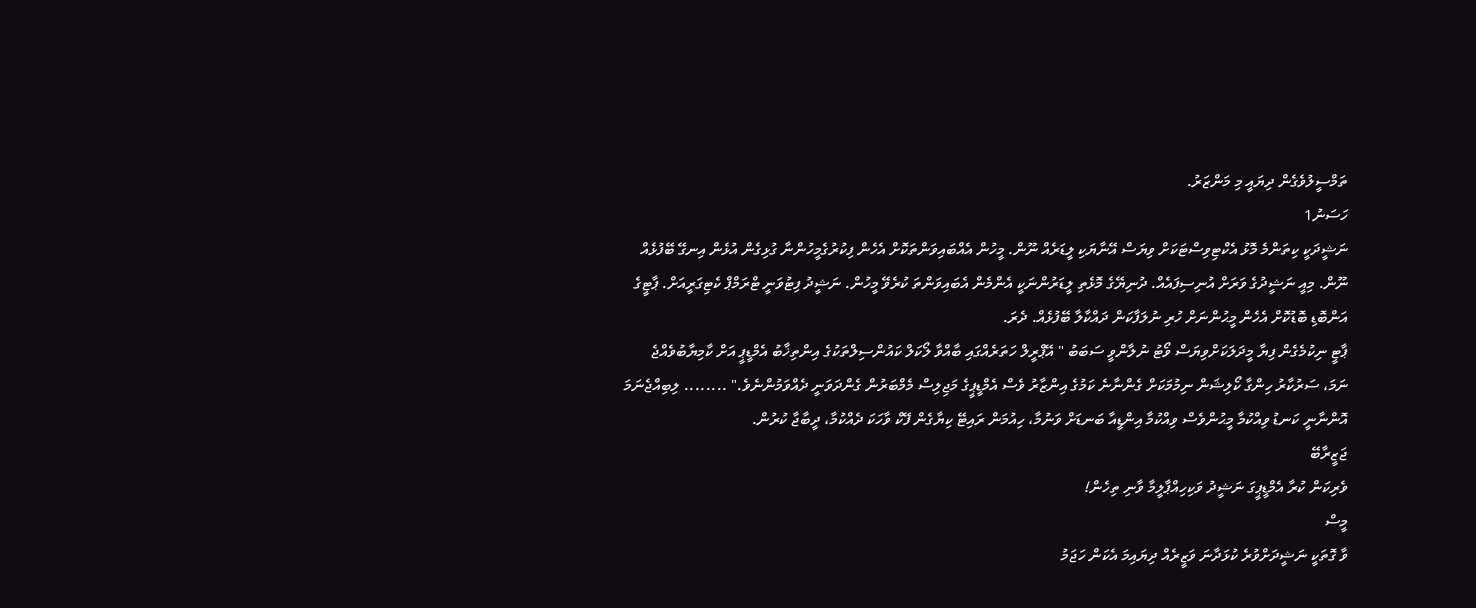ތަމްސީލުވެގެން ދިޔައީ މި މަންޒަރު.
ހަސަނު1
ނަޝީދަކީ ކިތަންމެ މޮޅު އެކްޓިވިސްޓަކަށް ވިޔަސް އޭނާޔަކި ލީޑަރެއް ނޫން. މީހުން އެއްބައިވަންތަކޮށް އެހެން ފިކުރުގެމީހުންނާ ގުޅިގެން އުޅެން އިނގޭ ބޭފުޅެއް ނޫން. މިއީ ނަޝީދުގެ ވަރަށް އުނިސިފައެއް. ދުނިޔޭގެ މޮޅެތި ލީޑަރުންނަކީ އެންމެން އެބައިވަންތަ ކުރެވޭ މީހުން. ނަޝީދު ފިޓުވަނީ ޓްރަމްޕް ކެޓިގަރީއަށް. ޕާޓީގެ އަންބޮޑި ބޮޑުކޮށް އެހެން މީޙުންނަށް ހުރި ނުލަފާކަން ދައްކާލާ ބޭފުޅެއް. ދެރަ.
ޕާޓީ ނިކުމެގެން ފިޔާ މީދަލަކަށްވިޔަސް ވޯޓު ނުލާންވީ ސަބަބު " އޭޕްރީލް ހަތަރެއްގައި ބާއްވާ ލޯކަލް ކައުންސިލްތަކުގެ އިންތިޚާބު އެމްޑީޕީ އަށް ކާމިޔާބުވެއްޖެ ނަމަ، ސަރުކާރު ހިންގާ ކޯލިޝަން ނިމުމަކަށް ގެންނާނެ ކަމުގެ އިންޒާރު ވެސް އެމްޑީޕީގެ މަޖިލިސް މެމްބަރުން ގެންދަވަނީ ދެއްވަމުންނެވެ." ........ ލިބިއްޖެނަމަ އޮންނާނީ ކަނޑު ވިއްކުމާ މީޙުންވެސް ވިއްކުމާ އިންޑީއާ ބަނޑަށް ވަނުމާ، ހިއުމަން ރައިޓޭ ކިޔާގެން ފޭކް ވާހަކަ ދެއްކުމާ، ދީބާޖާ ކުރުން.
ޖަޒީރާބޭ
ވެރިކަން ކުރާ އެމްޑީޕީގަ ނަޝީދު ވަކިހިއްޕާލީމާ ވާނި ތިހެން!
މީސް
ވާ ގޮތަކީ ނަޝީދަށްވުރެ ކުޅަދާނަ ވަޒީރެއް ދިޔައިމަ އެކަން ހަޖަމު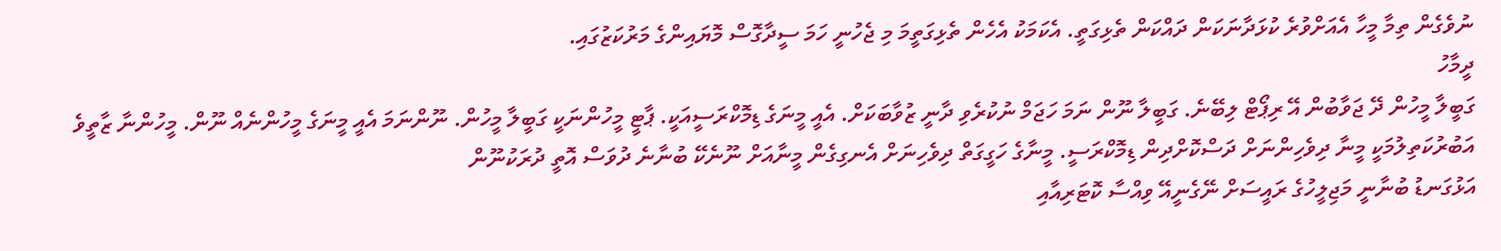ނުވެގެން ތިމާ މީހާ އެއަށްވުރެ ކުޅަދާނަކަން ދައްކަން ތެޅިގަތީ. އެކަމަކު އެހެން ތެޅިގަތީމަ މި ޖެހުނީ ހަމަ ސީދާގޮސް މޮޔައިންގެ މަރުކަޒުގައި.
ދީމާހު
ގަބީލާ މީހުން ދޭ ޖަވާބުން އޭ ރިޕޯޓް ލިބޭނެ. ގަބީލާ ނޫން ނަމަ ހަޖަމް ނުކުރެވި ދާނީ ޒުވާބަކަށް. އެއީ މީނަގެ ޑިމޮކްރަސީއަކީ. ޕާޓީ މީހުންނަކީ ގަބީލާ މީހުން. ނޫންނަމަ އެއީ މީނަގެ މީހުންނެއް ނޫން. މީހުންނާ ޒާތީވެ އަބުރުކަތިލުމަކީ މީނާ ދިވެހިންނަށް ދަސްކޮށްދިން ޑިމޮކްރަސީ. މީނާގެ ހަގީގަތް ދިވެހިނަށް އެނގިގެން މީނާއަށް ނޫނެކޭ ބުނާނެ ދުވަސް އޮތީ ދުރަކުނޫން
އަޅުގަނޑު ބުނާނީ މަޖިލީހުގެ ރައީސަށް ނޭގެނީއޭ ވިއްސާ ކޮޓަރިއާއި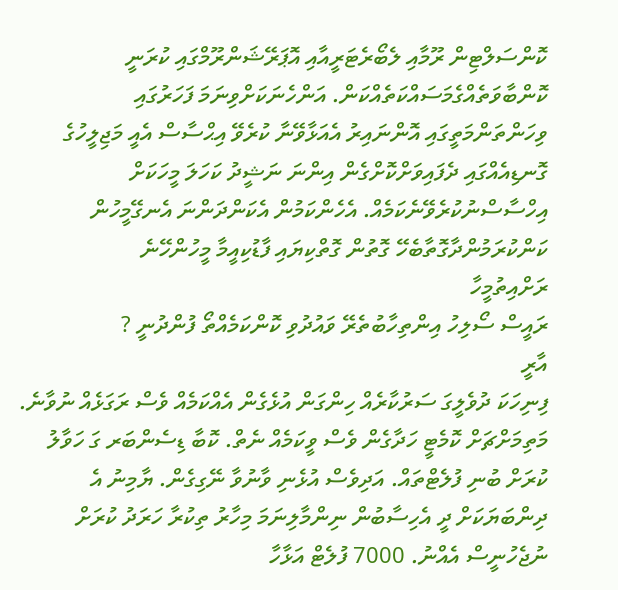ކޮންސަލްޓިން ރޫމާއި ލެބޯރެޓަރީއާއި އޮޕަރޭޝަންރޫމްގައި ކުރަނީ ކޮންބާވަތެއްގެމަސައްކަތެއްކަން. އަންހެނަކަށްވިނަމަ ފަހަރުގައި ވިހަންތަންމަތީގައި އޮންނައިރު އެއަޅާވޭނާ ކުރެވޭ އިޙްސާސް އެއީ މަޖިލީހުގެ ގޮނޑިއެއްގައި ދެފައިވަށްކޮށްގެން އިންނަ ނަޝީދު ކަހަލަ މީހަކަށް އިހްސާސްނުކުރެވޭނެކަމެއް. އެހެންކަމުން އެކަންދަންނަ އެނގޭމީހުން ކަންކުރަމުންދާގޮތާބެހޭ ގޮތުން ގޮތްކިޔައި ފާޑުކިއީމާ މީހުންހޭނެ
ރަށްއިތުމީހާ
ރައީސް ސޯލިހު އިންތިހާބުތެރޭ ވައުދުވި ކޮންކަމެއްތޯ ފުންދުނީ ?
އާރީ
ފިނިހަކަ ދުވެލީގަ ސަރުކާރެއް ހިންގަން އުޅެގެން އެއްކަމެއް ވެސް ރަގަޅެއް ނުވާނެ. މަތިމަށްޗަށް ކޮމެޓީ ހަދާގެން ވެސް ވީކަމެއް ނެތް. ކޮބާ ޑިސެންބަރ ގަ ހަވާލު ކުރަށް ބުނި ފުލެޓްތައް. އަދިވެސް އުޅެނި ވާނުވާ ނޭގިގެން. ޔާމިނު އެ ދިންބަޔަކަށް ދީ އެހިސާބުން ނިންމާލިނަމަ މިހާރު ތިކުރާ ހަރަދު ކުރަށް ނުޖެހުނީސް އެއްނު. 7000 ފުލެޓް އަޅާހާ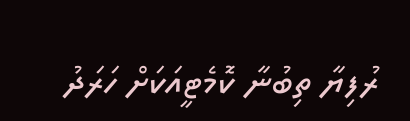ރުފިޔާ ތިބުނާ ކޮމެޓީއަކަށް ހަރަދު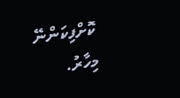ކޮށްފިކަންނޭ މިހާރު.